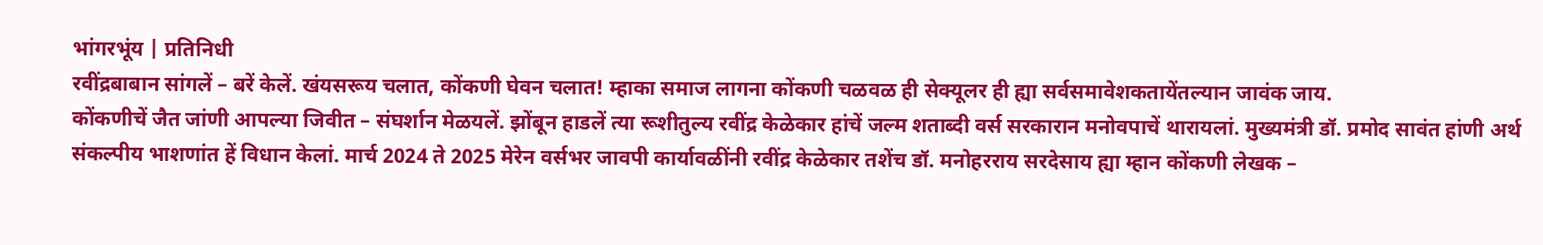भांगरभूंय | प्रतिनिधी
रवींद्रबाबान सांगलें – बरें केलें. खंयसरूय चलात, कोंकणी घेवन चलात! म्हाका समाज लागना कोंकणी चळवळ ही सेक्यूलर ही ह्या सर्वसमावेशकतायेंतल्यान जावंक जाय.
कोंकणीचें जैत जांणी आपल्या जिवीत – संघर्शान मेळयलें. झोंबून हाडलें त्या रूशीतुल्य रवींद्र केळेकार हांचें जल्म शताब्दी वर्स सरकारान मनोवपाचें थारायलां. मुख्यमंत्री डॉ. प्रमोद सावंत हांणी अर्थ संकल्पीय भाशणांत हें विधान केलां. मार्च 2024 ते 2025 मेरेन वर्सभर जावपी कार्यावळींनी रवींद्र केळेकार तशेंच डॉ. मनोहरराय सरदेसाय ह्या म्हान कोंकणी लेखक –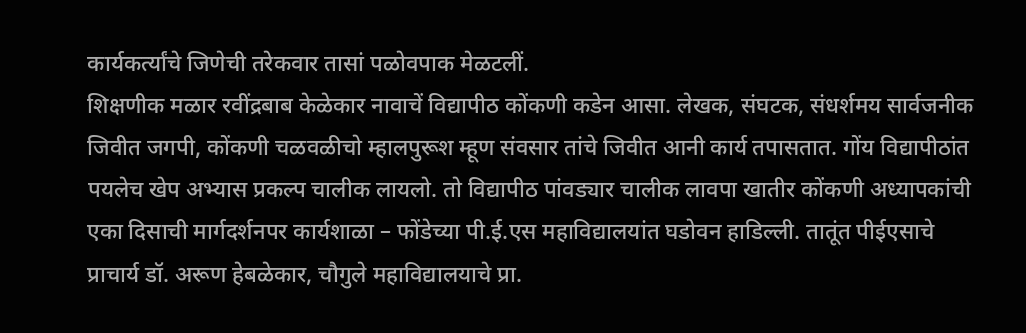कार्यकर्त्यांचे जिणेची तरेकवार तासां पळोवपाक मेळटलीं.
शिक्षणीक मळार रवींद्रबाब केळेकार नावाचें विद्यापीठ कोंकणी कडेन आसा. लेखक, संघटक, संधर्शमय सार्वजनीक जिवीत जगपी, कोंकणी चळवळीचो म्हालपुरूश म्हूण संवसार तांचे जिवीत आनी कार्य तपासतात. गोंय विद्यापीठांत पयलेच खेप अभ्यास प्रकल्प चालीक लायलो. तो विद्यापीठ पांवड्यार चालीक लावपा खातीर कोंकणी अध्यापकांची एका दिसाची मार्गदर्शनपर कार्यशाळा – फोंडेच्या पी.ई.एस महाविद्यालयांत घडोवन हाडिल्ली. तातूंत पीईएसाचे प्राचार्य डॉ. अरूण हेबळेकार, चौगुले महाविद्यालयाचे प्रा.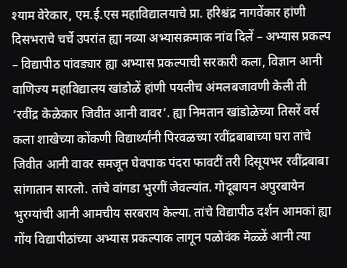श्याम वेरेकार, एम.ई.एस महाविद्यालयाचे प्रा. हरिश्चंद्र नागवेंकार हांणी दिसभराचे चर्चे उपरांत ह्या नव्या अभ्यासक्रमाक नांव दिलें – अभ्यास प्रकल्प – विद्यापीठ पांवड्यार ह्या अभ्यास प्रकल्पाची सरकारी कला, विज्ञान आनी वाणिज्य महाविद्यालय खांडोळें हांणी पयलीच अंमलबजावणी केली ती ‘रवींद्र केळेकार जिवीत आनी वावर’. ह्या निमतान खांडोळेच्या तिसरें वर्स कला शाखेच्या कोंकणी विद्यार्थ्यांनी पिरवळच्या रवींद्रबाबाच्या घरा तांचे जिवीत आनी वावर समजून घेवपाक पंदरा फावटीं तरी दिसूयभर रवींद्रबाबा सांगातान सारलो. तांचे वांगडा भुरगीं जेवल्यांत. गोदूबायन अपुरबायेन भुरग्यांची आनी आमचीय सरबराय केल्या. तांचे विद्यापीठ दर्शन आमकां ह्या गोंय विद्यापीठांच्या अभ्यास प्रकल्पाक लागून पळोवंक मेळ्ळें आनी त्या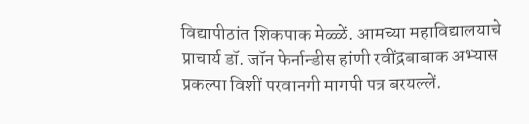विद्यापीठांत शिकपाक मेळ्ळें. आमच्या महाविद्यालयाचे प्राचार्य डॉ. जॉन फेर्नान्डीस हांणी रवींद्रबाबाक अभ्यास प्रकल्पा विशीं परवानगी मागपी पत्र बरयल्लें.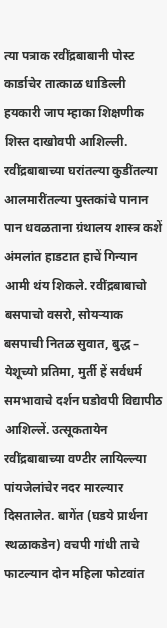त्या पत्राक रवींद्रबाबानी पोस्ट कार्डाचेर तात्काळ धाडिल्ली हयकारी जाप म्हाका शिक्षणीक शिस्त दाखोवपी आशिल्ली.
रवींद्रबाबाच्या घरांतल्या कुडींतल्या आलमारींतल्या पुस्तकांचे पानान पान धवळताना ग्रंथालय शास्त्र कशें अंमलांत हाडटात हाचें गिन्यान आमी थंय शिकले. रवींद्रबाबाचो बसपाचो वसरो, सोयऱ्याक बसपाची नितळ सुवात, बुद्ध – येशूच्यो प्रतिमा, मुर्ती हें सर्वधर्म समभावाचे दर्शन घडोवपी विद्यापीठ आशिल्लें. उत्सूकतायेन रवींद्रबाबाच्या वण्टीर लायिल्ल्या पांयजेलांचेर नदर मारल्यार दिसतालेत. बागेंत (घडये प्रार्थना स्थळाकडेन) वचपी गांधी ताचे फाटल्यान दोन महिला फोटवांत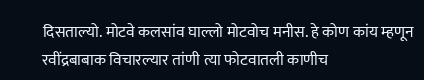दिसताल्यो. मोटवे कलसांव घाल्लो मोटवोच मनीस. हे कोण कांय म्हणून रवींद्रबाबाक विचारल्यार तांणी त्या फोटवातली काणीच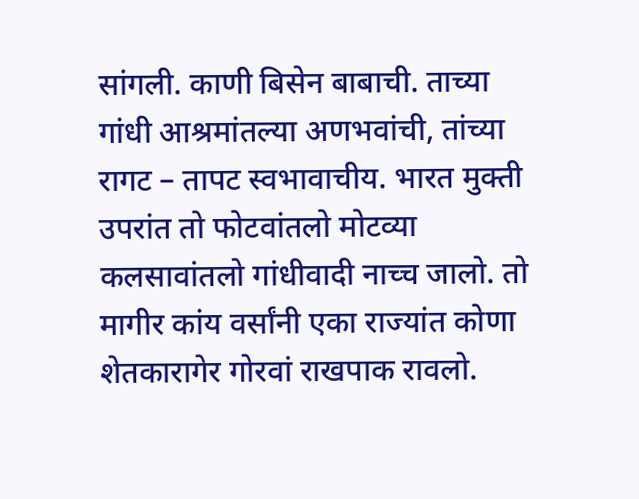सांगली. काणी बिसेन बाबाची. ताच्या गांधी आश्रमांतल्या अणभवांची, तांच्या रागट – तापट स्वभावाचीय. भारत मुक्ती उपरांत तो फोटवांतलो मोटव्या कलसावांतलो गांधीवादी नाच्च जालो. तो मागीर कांय वर्सांनी एका राज्यांत कोणा शेतकारागेर गोरवां राखपाक रावलो.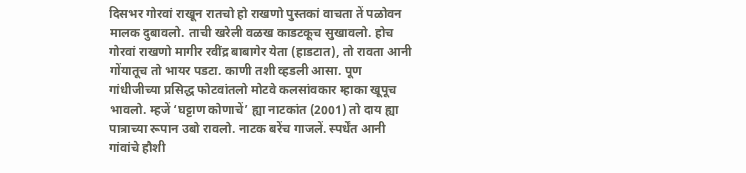दिसभर गोरवां राखून रातचो हो राखणो पुस्तकां वाचता तें पळोवन मालक दुबावलो. ताची खरेली वळख काडटकूच सुखावलो. होच गोरवां राखणो मागीर रवींद्र बाबागेर येता (हाडटात), तो रावता आनी गोंयातूच तो भायर पडटा. काणी तशी व्हडली आसा. पूण गांधीजीच्या प्रसिद्ध फोटवांतलो मोटवे कलसांवकार म्हाका खूपूच भावलो. म्हजें ‘घट्टाण कोणाचें’ ह्या नाटकांत (2001) तो दाय ह्या पात्राच्या रूपान उबो रावलो. नाटक बरेंच गाजलें. स्पर्धेंत आनी गांवांचे हौशी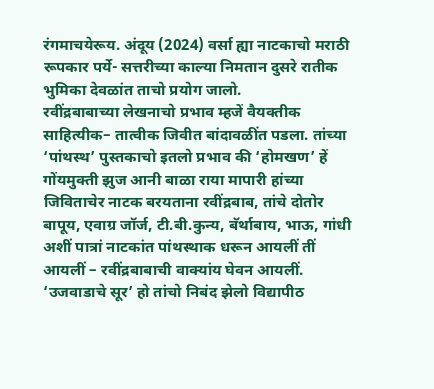रंगमाचयेरूय. अंदूय (2024) वर्सा ह्या नाटकाचो मराठी रूपकार पर्ये- सत्तरीच्या काल्या निमतान दुसरे रातीक भुमिका देवळांत ताचो प्रयोग जालो.
रवींद्रबाबाच्या लेखनाचो प्रभाव म्हजें वैयक्तीक साहित्यीक– तात्वीक जिवीत बांदावळींत पडला. तांच्या ‘पांथस्थ’ पुस्तकाचो इतलो प्रभाव की ‘होमखण’ हें गोंयमुक्ती झुज आनी बाळा राया मापारी हांच्या जिविताचेर नाटक बरयताना रवींद्रबाब, तांचे दोतोर बापूय, एवाग्र जॉर्ज, टी.बी.कुन्य, बॅर्थाबाय, भाऊ, गांधी अशीं पात्रां नाटकांत पांथस्थाक धरून आयलीं तीं आयलीं – रवींद्रबाबाची वाक्यांय घेवन आयलीं.
‘उजवाडाचे सूर’ हो तांचो निबंद झेलो विद्यापीठ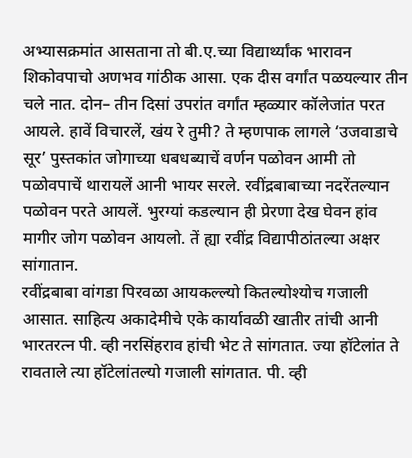अभ्यासक्रमांत आसताना तो बी.ए.च्या विद्यार्थ्यांक भारावन शिकोवपाचो अणभव गांठीक आसा. एक दीस वर्गांत पळयल्यार तीन चले नात. दोन– तीन दिसां उपरांत वर्गांत म्हळ्यार कॉलेजांत परत आयले. हावें विचारलें, खंय रे तुमी? ते म्हणपाक लागले ‘उजवाडाचे सूर’ पुस्तकांत जोगाच्या धबधब्याचें वर्णन पळोवन आमी तो पळोवपाचें थारायलें आनी भायर सरले. रवींद्रबाबाच्या नदरेंतल्यान पळोवन परते आयलें. भुरग्यां कडल्यान ही प्रेरणा देख घेवन हांव मागीर जोग पळोवन आयलो. तें ह्या रवींद्र विद्यापीठांतल्या अक्षर सांगातान.
रवींद्रबाबा वांगडा पिरवळा आयकल्ल्यो कितल्योश्योच गजाली आसात. साहित्य अकादेमीचे एके कार्यावळी खातीर तांची आनी भारतरत्न पी. व्ही नरसिंहराव हांची भेट ते सांगतात. ज्या हॉटेलांत ते रावताले त्या हॉटेलांतल्यो गजाली सांगतात. पी. व्ही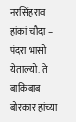नरसिंहराव हांकां चौदा – पंदरा भासो येताल्यो. ते बाकिबाब बोरकार हांच्या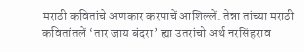मराठी कवितांचे अणकार करपाचें आशिल्लें. तेन्ना तांच्या मराठी कवितांतलें ‘तार जाय बंदरा’ ह्या उतरांचो अर्थ नरसिंहराव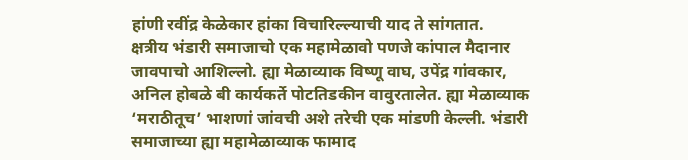हांणी रवींद्र केळेकार हांका विचारिल्ल्याची याद ते सांगतात.
क्षत्रीय भंडारी समाजाचो एक महामेळावो पणजे कांपाल मैदानार जावपाचो आशिल्लो. ह्या मेळाव्याक विष्णू वाघ, उपेंद्र गांवकार, अनिल होबळे बी कार्यकर्ते पोटतिडकीन वावुरतालेत. ह्या मेळाव्याक ‘मराठीतूच’ भाशणां जांवची अशे तरेची एक मांडणी केल्ली. भंडारी समाजाच्या ह्या महामेळाव्याक फामाद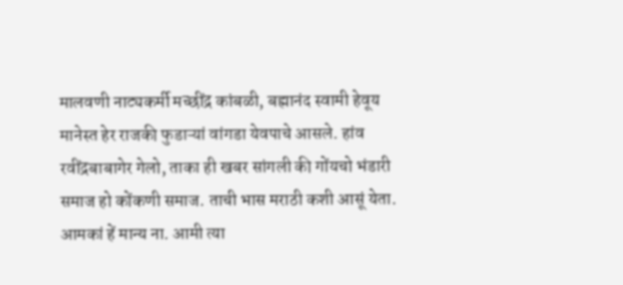मालवणी नाट्यकर्मी मच्छींद्र कांबळी, बह्मानंद स्वामी हेवूय मानेस्त हेर राजकी फुडाऱ्यां वांगडा येवपाचे आसले. हांव रवींद्रबाबागेर गेलो, ताका ही खबर सांगली की गोंयचो भंडारी समाज हो कोंकणी समाज. ताची भास मराठी कशी आसूं येता. आमकां हें मान्य ना. आमी त्या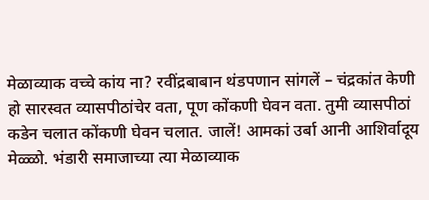मेळाव्याक वच्चे कांय ना? रवींद्रबाबान थंडपणान सांगलें – चंद्रकांत केणी हो सारस्वत व्यासपीठांचेर वता, पूण कोंकणी घेवन वता. तुमी व्यासपीठां कडेन चलात कोंकणी घेवन चलात. जालें! आमकां उर्बा आनी आशिर्वादूय मेळ्ळो. भंडारी समाजाच्या त्या मेळाव्याक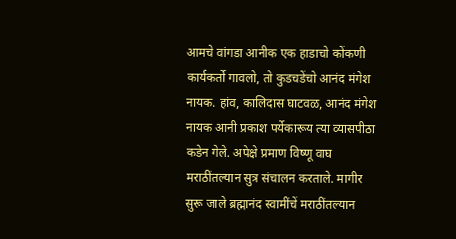आमचे वांगडा आनीक एक हाडाचो कोंकणी कार्यकर्तो गावलो, तो कुडचडेंचो आनंद मंगेश नायक. हांव, कालिदास घाटवळ, आनंद मंगेश नायक आनी प्रकाश पर्येकारूय त्या व्यासपीठा कडेन गेले. अपेक्षे प्रमाण विष्णू वाघ मराठींतल्यान सुत्र संचालन करताले. मागीर सुरू जाले ब्रह्मानंद स्वामींचें मराठींतल्यान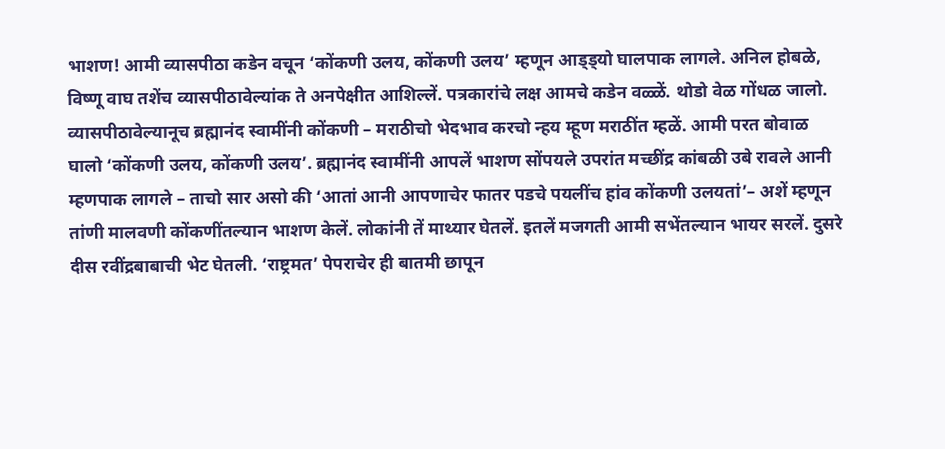भाशण! आमी व्यासपीठा कडेन वचून ‘कोंकणी उलय, कोंकणी उलय’ म्हणून आड्ड्यो घालपाक लागले. अनिल होबळे, विष्णू वाघ तशेंच व्यासपीठावेल्यांक ते अनपेक्षीत आशिल्लें. पत्रकारांचे लक्ष आमचे कडेन वळ्ळें. थोडो वेळ गोंधळ जालो. व्यासपीठावेल्यानूच ब्रह्मानंद स्वामींनी कोंकणी – मराठीचो भेदभाव करचो न्हय म्हूण मराठींत म्हळें. आमी परत बोवाळ घालो ‘कोंकणी उलय, कोंकणी उलय’. ब्रह्मानंद स्वामींनी आपलें भाशण सोंपयले उपरांत मच्छींद्र कांबळी उबे रावले आनी म्हणपाक लागले – ताचो सार असो की ‘आतां आनी आपणाचेर फातर पडचे पयलींच हांव कोंकणी उलयतां’– अशें म्हणून तांणी मालवणी कोंकणींतल्यान भाशण केलें. लोकांनी तें माथ्यार घेतलें. इतलें मजगती आमी सभेंतल्यान भायर सरलें. दुसरे दीस रवींद्रबाबाची भेट घेतली. ‘राष्ट्रमत’ पेपराचेर ही बातमी छापून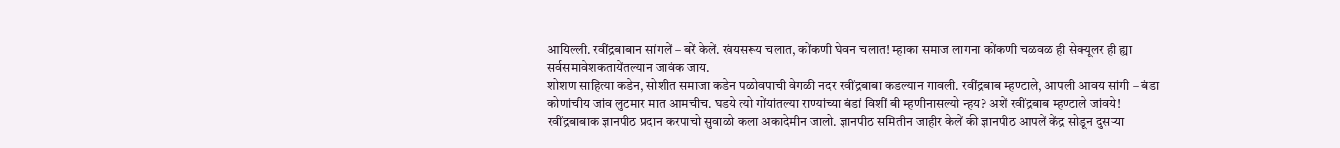आयिल्ली. रवींद्रबाबान सांगलें – बरें केलें. खंयसरूय चलात, कोंकणी घेवन चलात! म्हाका समाज लागना कोंकणी चळवळ ही सेक्यूलर ही ह्या सर्वसमावेशकतायेंतल्यान जावंक जाय.
शोशण साहित्या कडेन, सोशीत समाजा कडेन पळोवपाची वेगळी नदर रवींद्रबाबा कडल्यान गावली. रवींद्रबाब म्हण्टाले, आपली आवय सांगी – बंडा कोणांचीय जांव लुटमार मात आमचीच. घडये त्यो गोंयांतल्या राण्यांच्या बंडां विशीं बी म्हणीनासल्यो न्हय? अशें रवींद्रबाब म्हण्टाले जांवये!
रवींद्रबाबाक ज्ञानपीठ प्रदान करपाचो सुवाळो कला अकादेमीन जालो. ज्ञानपीठ समितीन जाहीर केलें की ज्ञानपीठ आपलें केंद्र सोडून दुसऱ्या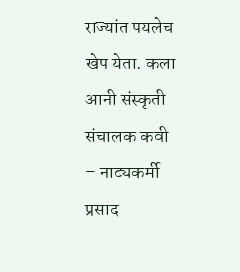राज्यांत पयलेच खेप येता. कला आनी संस्कृती संचालक कवी – नाट्यकर्मी प्रसाद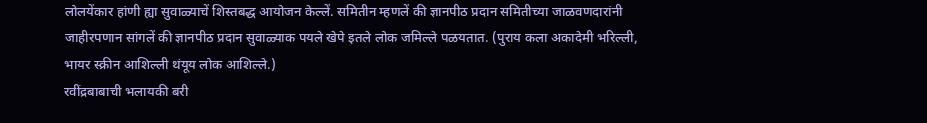लोलयेंकार हांणी ह्या सुवाळ्याचें शिस्तबद्ध आयोजन केल्लें. समितीन म्हणलें की ज्ञानपीठ प्रदान समितीच्या जाळवणदारांनी जाहीरपणान सांगलें की ज्ञानपीठ प्रदान सुवाळ्याक पयले खेपे इतले लोक जमिल्ले पळयतात. (पुराय कला अकादेमी भरिल्ली, भायर स्क्रीन आशिल्ली थंयूय लोक आशिल्ले.)
रवींद्रबाबाची भलायकी बरी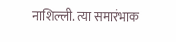नाशिल्ली. त्या समारंभाक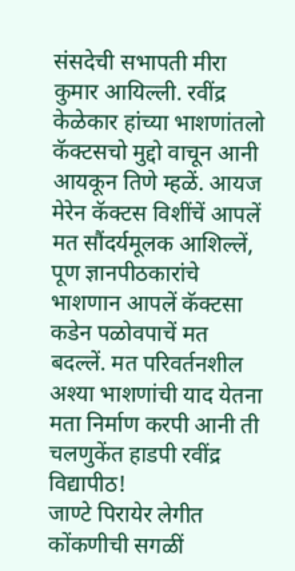संसदेची सभापती मीरा कुमार आयिल्ली. रवींद्र केळेकार हांच्या भाशणांतलो कॅक्टसचो मुद्दो वाचून आनी आयकून तिणे म्हळें. आयज मेरेन कॅक्टस विशींचें आपलें मत सौंदर्यमूलक आशिल्लें, पूण ज्ञानपीठकारांचे भाशणान आपलें कॅक्टसा कडेन पळोवपाचें मत बदल्लें. मत परिवर्तनशील अश्या भाशणांची याद येतना मता निर्माण करपी आनी ती चलणुकेंत हाडपी रवींद्र विद्यापीठ!
जाण्टे पिरायेर लेगीत कोंकणीची सगळीं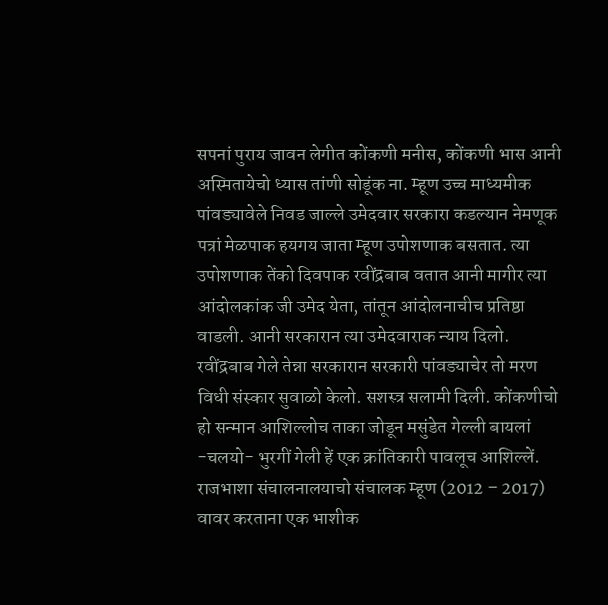सपनां पुराय जावन लेगीत कोंकणी मनीस, कोंकणी भास आनी अस्मितायेचो ध्यास तांणी सोडूंक ना. म्हूण उच्च माध्यमीक पांवड्यावेले निवड जाल्ले उमेदवार सरकारा कडल्यान नेमणूक पत्रां मेळपाक हयगय जाता म्हूण उपोशणाक बसतात. त्या उपोशणाक तेंको दिवपाक रवींद्रबाब वतात आनी मागीर त्या आंदोलकांक जी उमेद येता, तांतून आंदोलनाचीच प्रतिष्ठा वाडली. आनी सरकारान त्या उमेदवाराक न्याय दिलो.
रवींद्रबाब गेले तेन्ना सरकारान सरकारी पांवड्याचेर तो मरण विधी संस्कार सुवाळो केलो. सशस्त्र सलामी दिली. कोंकणीचो हो सन्मान आशिल्लोच ताका जोडून मसुंडेत गेल्ली बायलां -चलयो- भुरगीं गेली हें एक क्रांतिकारी पावलूच आशिल्लें.
राजभाशा संचालनालयाचो संचालक म्हूण (2012 – 2017) वावर करताना एक भाशीक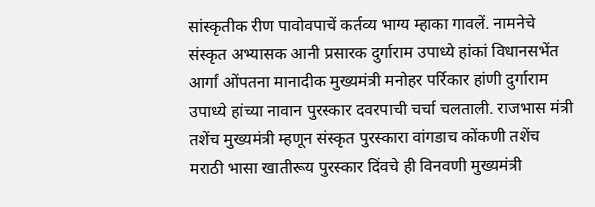सांस्कृतीक रीण पावोवपाचें कर्तव्य भाग्य म्हाका गावलें. नामनेचे संस्कृत अभ्यासक आनी प्रसारक दुर्गाराम उपाध्ये हांकां विधानसभेंत आर्गां ओंपतना मानादीक मुख्यमंत्री मनोहर पर्रिकार हांणी दुर्गाराम उपाध्ये हांच्या नावान पुरस्कार दवरपाची चर्चा चलताली. राजभास मंत्री तशेंच मुख्यमंत्री म्हणून संस्कृत पुरस्कारा वांगडाच कोंकणी तशेंच मराठी भासा खातीरूय पुरस्कार दिंवचे ही विनवणी मुख्यमंत्री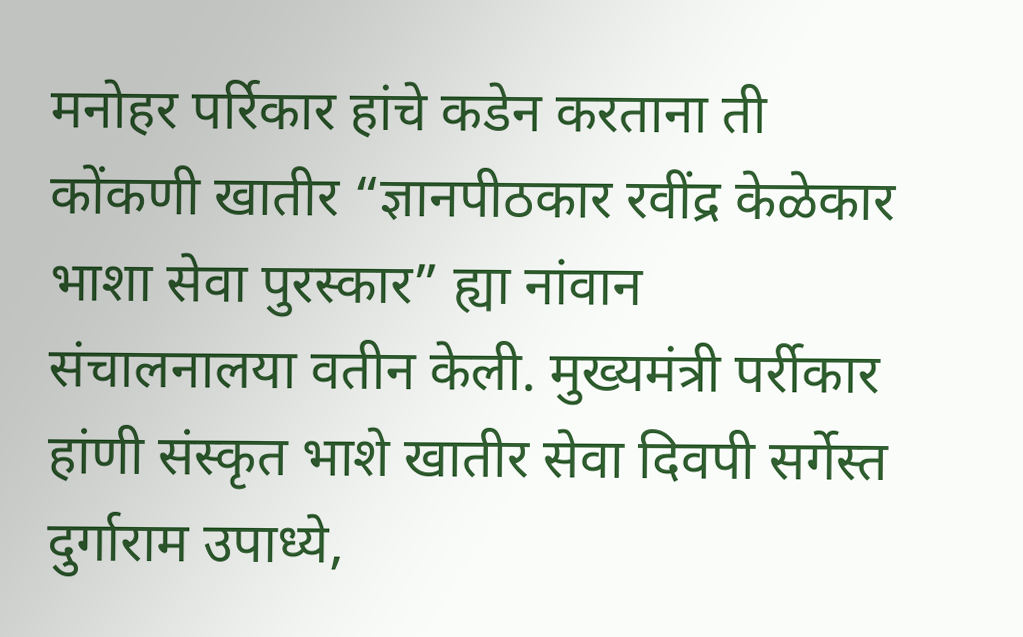मनोहर पर्रिकार हांचे कडेन करताना ती कोंकणी खातीर “ज्ञानपीठकार रवींद्र केळेकार भाशा सेवा पुरस्कार” ह्या नांवान संचालनालया वतीन केली. मुख्यमंत्री पर्रीकार हांणी संस्कृत भाशे खातीर सेवा दिवपी सर्गेस्त दुर्गाराम उपाध्ये,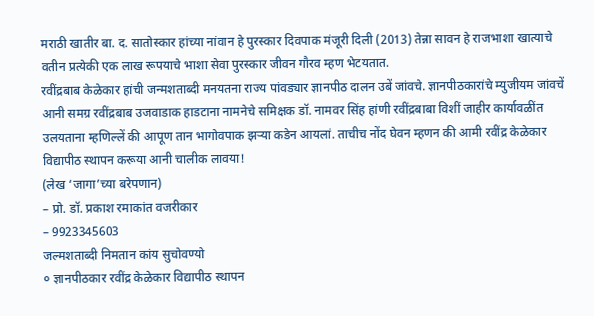मराठी खातीर बा. द. सातोस्कार हांच्या नांवान हे पुरस्कार दिवपाक मंजूरी दिली (2013) तेन्ना सावन हे राजभाशा खात्याचे वतीन प्रत्येकी एक लाख रूपयाचे भाशा सेवा पुरस्कार जीवन गौरव म्हण भेटयतात.
रवींद्रबाब केळेकार हांची जन्मशताब्दी मनयतना राज्य पांवड्यार ज्ञानपीठ दालन उबें जांवचे. ज्ञानपीठकारांचे म्युजीयम जांवचें आनी समग्र रवींद्रबाब उजवाडाक हाडटाना नामनेचे समिक्षक डॉ. नामवर सिंह हांणी रवींद्रबाबा विशीं जाहीर कार्यावळींत उलयताना म्हणिल्लें की आपूण तान भागोवपाक झऱ्या कडेन आयलां. ताचीच नोंद घेवन म्हणन की आमी रवींद्र केळेकार विद्यापीठ स्थापन करूया आनी चालीक लावया!
(लेख ‘जागा’च्या बरेपणान)
– प्रो. डॉ. प्रकाश रमाकांत वजरीकार
– 9923345603
जल्मशताब्दी निमतान कांय सुचोवण्यो
० ज्ञानपीठकार रवींद्र केळेकार विद्यापीठ स्थापन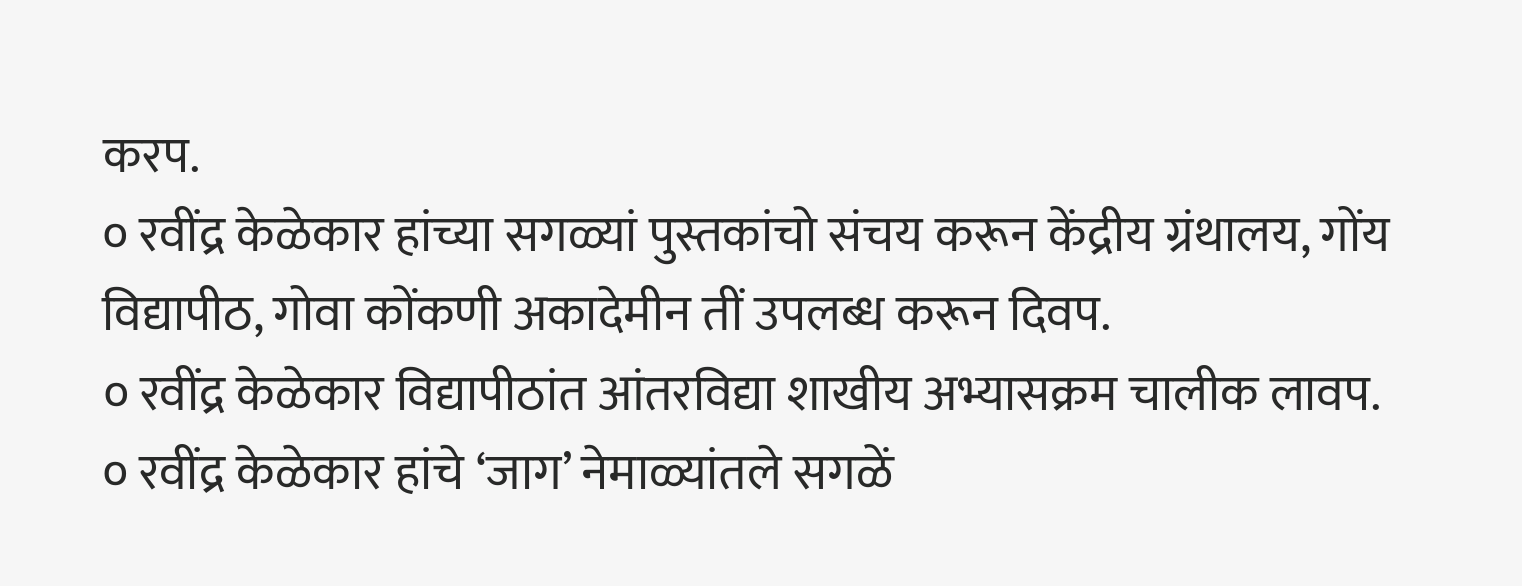करप.
० रवींद्र केळेकार हांच्या सगळ्यां पुस्तकांचो संचय करून केंद्रीय ग्रंथालय, गोंय विद्यापीठ, गोवा कोंकणी अकादेमीन तीं उपलब्ध करून दिवप.
० रवींद्र केळेकार विद्यापीठांत आंतरविद्या शाखीय अभ्यासक्रम चालीक लावप.
० रवींद्र केळेकार हांचे ‘जाग’ नेमाळ्यांतले सगळें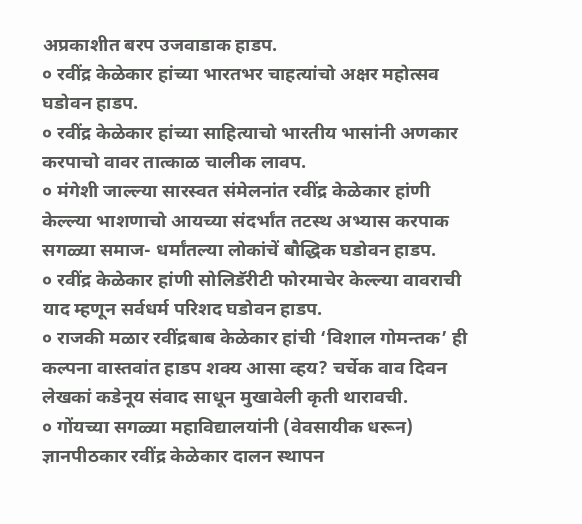अप्रकाशीत बरप उजवाडाक हाडप.
० रवींद्र केळेकार हांच्या भारतभर चाहत्यांचो अक्षर महोत्सव घडोवन हाडप.
० रवींद्र केळेकार हांच्या साहित्याचो भारतीय भासांनी अणकार करपाचो वावर तात्काळ चालीक लावप.
० मंगेशी जाल्ल्या सारस्वत संमेलनांत रवींद्र केळेकार हांणी केल्ल्या भाशणाचो आयच्या संदर्भांत तटस्थ अभ्यास करपाक सगळ्या समाज- धर्मांतल्या लोकांचें बौद्धिक घडोवन हाडप.
० रवींद्र केळेकार हांणी सोलिडॅरीटी फोरमाचेर केल्ल्या वावराची याद म्हणून सर्वधर्म परिशद घडोवन हाडप.
० राजकी मळार रवींद्रबाब केळेकार हांची ‘विशाल गोमन्तक’ ही कल्पना वास्तवांत हाडप शक्य आसा व्हय? चर्चेक वाव दिवन लेखकां कडेनूय संवाद साधून मुखावेली कृती थारावची.
० गोंयच्या सगळ्या महाविद्यालयांनी (वेवसायीक धरून) ज्ञानपीठकार रवींद्र केळेकार दालन स्थापन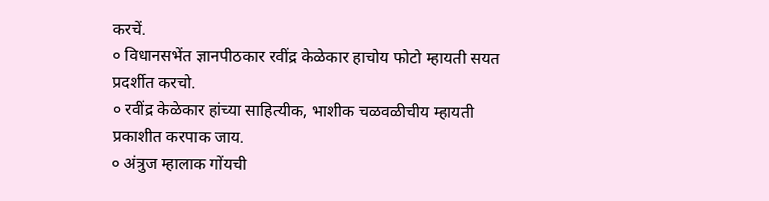करचें.
० विधानसभेंत ज्ञानपीठकार रवींद्र केळेकार हाचोय फोटो म्हायती सयत प्रदर्शीत करचो.
० रवींद्र केळेकार हांच्या साहित्यीक, भाशीक चळवळीचीय म्हायती प्रकाशीत करपाक जाय.
० अंत्रुज म्हालाक गोंयची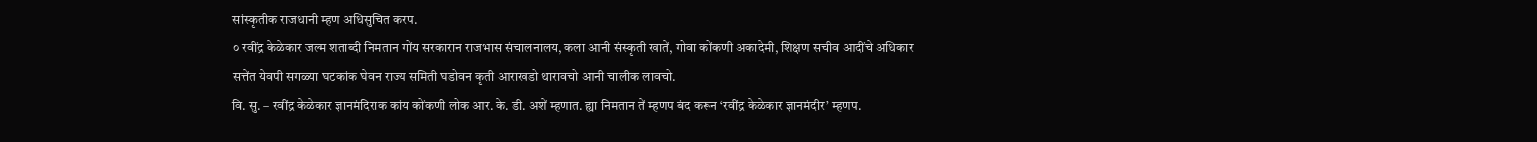सांस्कृतीक राजधानी म्हण अधिसुचित करप.
० रवींद्र केळेकार जल्म शताब्दी निमतान गोंय सरकारान राजभास संचालनालय, कला आनी संस्कृती खातें, गोवा कोंकणी अकादेमी, शिक्षण सचीव आदींचे अधिकार सत्तेंत येवपी सगळ्या घटकांक घेवन राज्य समिती घडोवन कृती आराखडो थारावचो आनी चालीक लावचो.
वि. सु. – रवींद्र केळेकार ज्ञानमंदिराक कांय कोंकणी लोक आर. के. डी. अशें म्हणात. ह्या निमतान तें म्हणप बंद करून ‘रवींद्र केळेकार ज्ञानमंदीर’ म्हणप.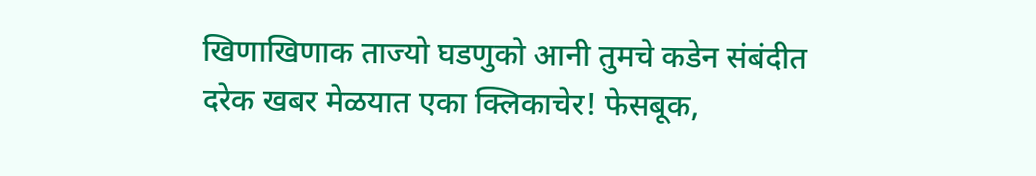खिणाखिणाक ताज्यो घडणुको आनी तुमचे कडेन संबंदीत दरेक खबर मेळयात एका क्लिकाचेर! फेसबूक,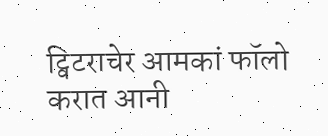ट्विटराचेर आमकां फॉलो करात आनी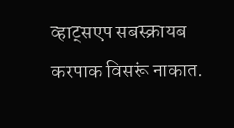व्हाट्सएप सबस्क्रायब करपाक विसरूं नाकात.